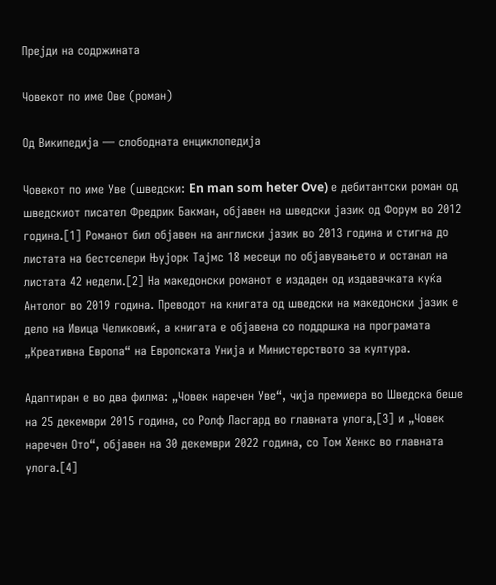Прејди на содржината

Човекот по име Ове (роман)

Од Википедија — слободната енциклопедија

Човекот по име Уве (шведски: En man som heter Ove) е дебитантски роман од шведскиот писател Фредрик Бакман, објавен на шведски јазик од Форум во 2012 година.[1] Романот бил објавен на англиски јазик во 2013 година и стигна до листата на бестселери Њујорк Тајмс 18 месеци по објавувањето и останал на листата 42 недели.[2] На македонски романот е издаден од издавачката куќа Антолог во 2019 година. Преводот на книгата од шведски на македонски јазик е дело на Ивица Челиковиќ, а книгата е објавена со поддршка на програмата „Креативна Европа“ на Европската Унија и Министерството за култура.

Адаптиран е во два филма: „Човек наречен Уве“, чија премиера во Шведска беше на 25 декември 2015 година, со Ролф Ласгард во главната улога,[3] и „Човек наречен Ото“, објавен на 30 декември 2022 година, со Том Хенкс во главната улога.[4]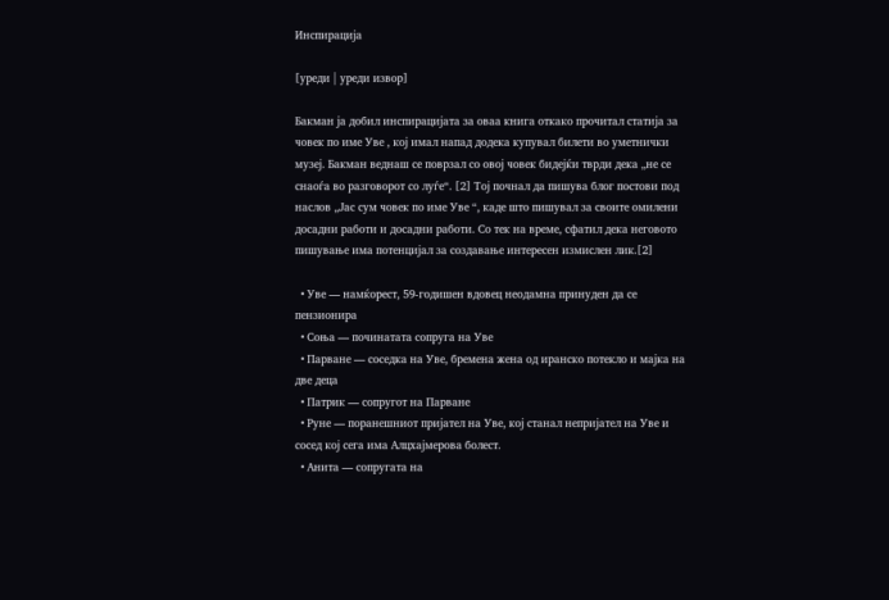Инспирација

[уреди | уреди извор]

Бакман ја добил инспирацијата за оваа книга откако прочитал статија за човек по име Уве , кој имал напад додека купувал билети во уметнички музеј. Бакман веднаш се поврзал со овој човек бидејќи тврди дека „не се снаоѓа во разговорот со луѓе“. [2] Тој почнал да пишува блог постови под наслов „Јас сум човек по име Уве “, каде што пишувал за своите омилени досадни работи и досадни работи. Со тек на време, сфатил дека неговото пишување има потенцијал за создавање интересен измислен лик.[2]

  • Уве — намќорест, 59-годишен вдовец неодамна принуден да се пензионира
  • Соња — починатата сопруга на Уве
  • Парване — соседка на Уве, бремена жена од иранско потекло и мајка на две деца
  • Патрик — сопругот на Парване
  • Руне — поранешниот пријател на Уве, кој станал непријател на Уве и сосед кој сега има Алцхајмерова болест.
  • Анита — сопругата на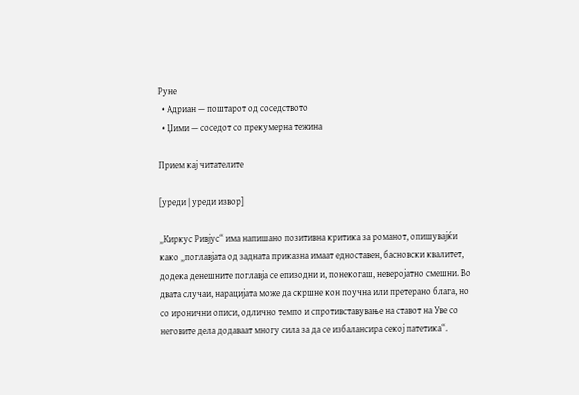Руне
  • Адриан — поштарот од соседството
  • Џими — соседот со прекумерна тежина

Прием кај читателите

[уреди | уреди извор]

„Киркус Ривјус“ има напишано позитивна критика за романот, опишувајќи како „поглавјата од задната приказна имаат едноставен, басновски квалитет, додека денешните поглавја се епизодни и, понекогаш, неверојатно смешни. Во двата случаи, нарацијата може да скршне кон поучна или претерано блага, но со иронични описи, одлично темпо и спротивставување на ставот на Уве со неговите дела додаваат многу сила за да се избалансира секој патетика“.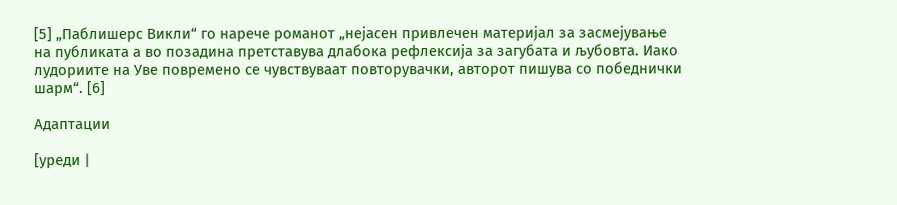[5] „Паблишерс Викли“ го нарече романот „нејасен привлечен материјал за засмејување на публиката а во позадина претставува длабока рефлексија за загубата и љубовта. Иако лудориите на Уве повремено се чувствуваат повторувачки, авторот пишува со победнички шарм“. [6]

Адаптации

[уреди |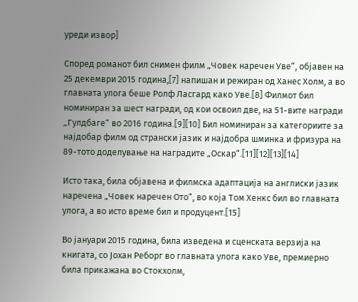уреди извор]

Според романот бил снимен филм „Човек наречен Уве“, објавен на 25 декември 2015 година,[7] напишан и режиран од Ханес Холм, а во главната улога беше Ролф Ласгард како Уве.[8] Филмот бил номиниран за шест награди, од кои освоил две, на 51-вите награди „Гулдбаге“ во 2016 година.[9][10] Бил номиниран за категориите за најдобар филм од странски јазик и најдобра шминка и фризура на 89-тото доделување на наградите „Оскар“.[11][12][13][14]

Исто така, била објавена и филмска адаптација на англиски јазик наречена „Човек наречен Ото“, во која Том Хенкс бил во главната улога, а во исто време бил и продуцент.[15]

Во јануари 2015 година, била изведена и сценската верзија на книгата, со Јохан Реборг во главната улога како Уве, премиерно била прикажана во Стокхолм,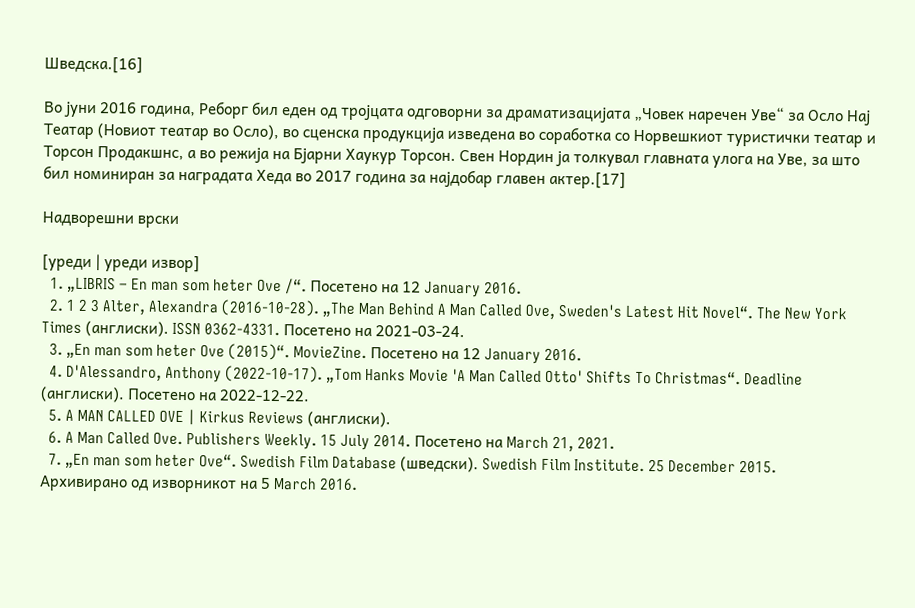Шведска.[16]

Во јуни 2016 година, Реборг бил еден од тројцата одговорни за драматизацијата „Човек наречен Уве“ за Осло Нај Театар (Новиот театар во Осло), во сценска продукција изведена во соработка со Норвешкиот туристички театар и Торсон Продакшнс, а во режија на Бјарни Хаукур Торсон. Свен Нордин ја толкувал главната улога на Уве, за што бил номиниран за наградата Хеда во 2017 година за најдобар главен актер.[17]

Надворешни врски

[уреди | уреди извор]
  1. „LIBRIS – En man som heter Ove /“. Посетено на 12 January 2016.
  2. 1 2 3 Alter, Alexandra (2016-10-28). „The Man Behind A Man Called Ove, Sweden's Latest Hit Novel“. The New York Times (англиски). ISSN 0362-4331. Посетено на 2021-03-24.
  3. „En man som heter Ove (2015)“. MovieZine. Посетено на 12 January 2016.
  4. D'Alessandro, Anthony (2022-10-17). „Tom Hanks Movie 'A Man Called Otto' Shifts To Christmas“. Deadline (англиски). Посетено на 2022-12-22.
  5. A MAN CALLED OVE | Kirkus Reviews (англиски).
  6. A Man Called Ove. Publishers Weekly. 15 July 2014. Посетено на March 21, 2021.
  7. „En man som heter Ove“. Swedish Film Database (шведски). Swedish Film Institute. 25 December 2015. Архивирано од изворникот на 5 March 2016.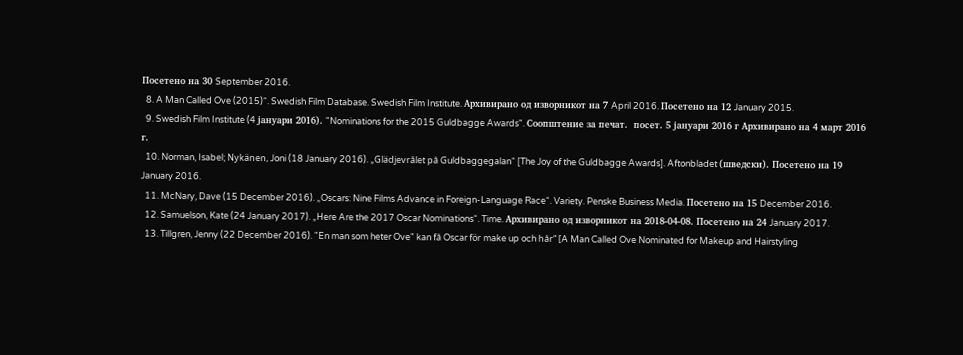Посетено на 30 September 2016.
  8. A Man Called Ove (2015)“. Swedish Film Database. Swedish Film Institute. Архивирано од изворникот на 7 April 2016. Посетено на 12 January 2015.
  9. Swedish Film Institute (4 јануари 2016). "Nominations for the 2015 Guldbagge Awards". Соопштение за печат.  посет. 5 јануари 2016 г Архивирано на 4 март 2016 г.
  10. Norman, Isabel; Nykänen, Joni (18 January 2016). „Glädjevrålet på Guldbaggegalan“ [The Joy of the Guldbagge Awards]. Aftonbladet (шведски). Посетено на 19 January 2016.
  11. McNary, Dave (15 December 2016). „Oscars: Nine Films Advance in Foreign-Language Race“. Variety. Penske Business Media. Посетено на 15 December 2016.
  12. Samuelson, Kate (24 January 2017). „Here Are the 2017 Oscar Nominations“. Time. Архивирано од изворникот на 2018-04-08. Посетено на 24 January 2017.
  13. Tillgren, Jenny (22 December 2016). "En man som heter Ove" kan få Oscar för make up och hår“ [A Man Called Ove Nominated for Makeup and Hairstyling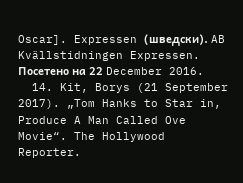Oscar]. Expressen (шведски). AB Kvällstidningen Expressen. Посетено на 22 December 2016.
  14. Kit, Borys (21 September 2017). „Tom Hanks to Star in, Produce A Man Called Ove Movie“. The Hollywood Reporter.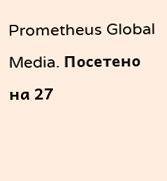Prometheus Global Media. Посетено на 27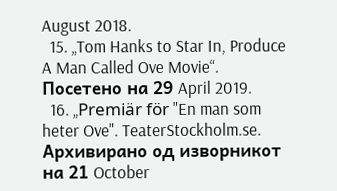August 2018.
  15. „Tom Hanks to Star In, Produce A Man Called Ove Movie“. Посетено на 29 April 2019.
  16. „Premiär för "En man som heter Ove". TeaterStockholm.se. Архивирано од изворникот на 21 October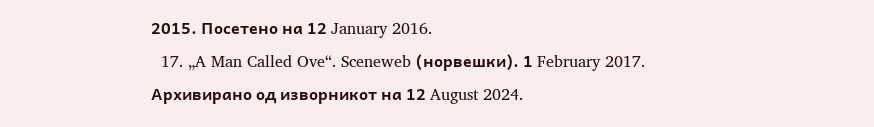2015. Посетено на 12 January 2016.
  17. „A Man Called Ove“. Sceneweb (норвешки). 1 February 2017. Архивирано од изворникот на 12 August 2024.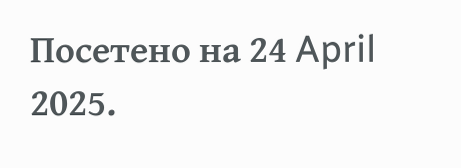Посетено на 24 April 2025.